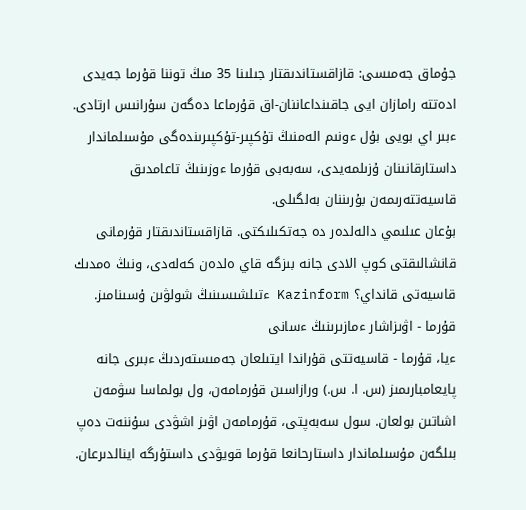جۇماق جەمىسى: قازاقستاندىقتار جىلىنا 35 مىڭ توننا قۇرما جەيدى
ادەتتە رامازان ايى جاقىنداعاننان-اق قۇرماعا دەگەن سۇرانىس ارتادى. ءبىر اي بويى بۇل ءونىم الەمنىڭ تۇكپىر-تۇكپىرىندەگى مۇسىلماندار داستارقانىنان ۇزىلمەيدى، سەبەبى قۇرما ءوزىنىڭ تاعامدىق قاسيەتتەرىمەن بۇرىننان بەلگىلى.
بۇعان عىلىمي دالەلدەر دە جەتكىلىكتى. قازاقستاندىقتار قۇرمانى قانشالىقتى كوپ الادى جانە بىزگە قاي ەلدەن كەلەدى، ونىڭ ەمدىك قاسيەتى قانداي؟ Kazinform ءتىلشىسىنىڭ شولۋىن ۇسىنامىز.
قۇرما - اۋىزاشار ءمازىرىنىڭ ءسانى
ءيا، قۇرما - قاسيەتتى قۇراندا ايتىلعان جەمىستەردىڭ ءبىرى جانە پايعامبارىمىز (س. ا. س.) ورازاسىن قۇرمامەن، ول بولماسا سۋمەن اشاتىن بولعان. سول سەبەپتى، قۇرمامەن اۋىز اشۋدى سۇننەت دەپ بىلگەن مۇسىلماندار داستارحانعا قۇرما قويۋدى داستۇرگە اينالدىرعان.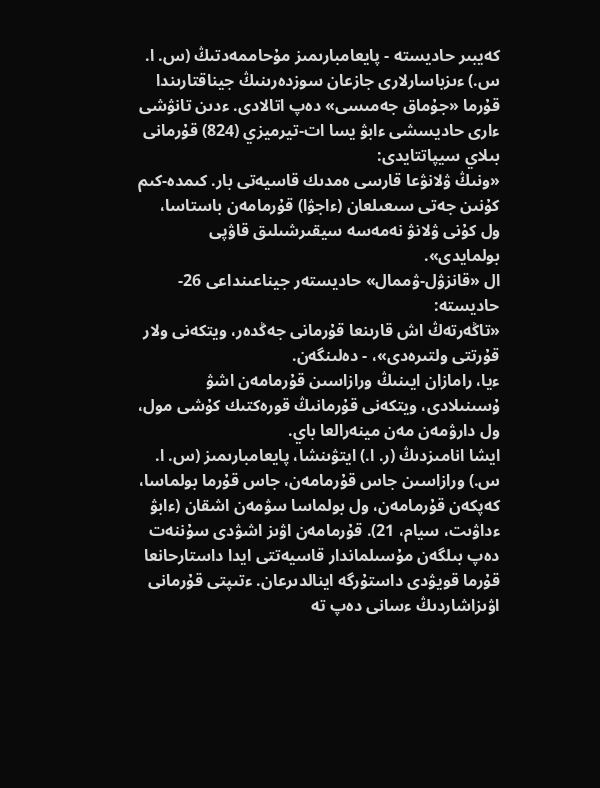كەيبىر حاديستە - پايعامبارىمىز مۇحاممەدتىڭ (س. ا. س.) ءىزباسارلارى جازعان سوزدەرىنىڭ جيناقتارىندا قۇرما «جۇماق جەمىسى» دەپ اتالادى. ءدىن تانۋشى ءارى حاديسشى ءابۋ يسا ات-تيرميزي (824) قۇرمانى بىلاي سيپاتتايدى:
«ونىڭ ۋلانۋعا قارسى ەمدىك قاسيەتى بار. كىمدە-كىم كۇنىن جەتى سىعىلعان (ءاجۋا) قۇرمامەن باستاسا، ول كۇنى ۋلانۋ نەمەسە سيقىرشىلىق قاۋپى بولمايدى».
ال «قانزۋل-ۋممال» حاديستەر جيناعىنداعى 26-حاديستە:
«تاڭەرتەڭ اش قارىنعا قۇرمانى جەڭدەر، ويتكەنى ولار قۇرتتى ولتىرەدى»، - دەلىنگەن.
ءيا، رامازان ايىنىڭ ورازاسىن قۇرمامەن اشۋ ۇسىنىلادى، ويتكەنى قۇرمانىڭ قورەكتىك كۇشى مول، ول دارۋمەن مەن مينەرالعا باي.
ايشا انامىزدىڭ (ر. ا.) ايتۋىنشا، پايعامبارىمىز (س. ا. س.) ورازاسىن جاس قۇرمامەن، جاس قۇرما بولماسا، كەپكەن قۇرمامەن، ول بولماسا سۋمەن اشقان (ءابۋ ءداۋىت، سيام، 21). قۇرمامەن اۋىز اشۋدى سۇننەت دەپ بىلگەن مۇسىلماندار قاسيەتتى ايدا داستارحانعا قۇرما قويۋدى داستۇرگە اينالدىرعان. ءتىپتى قۇرمانى اۋىزاشاردىڭ ءسانى دەپ تە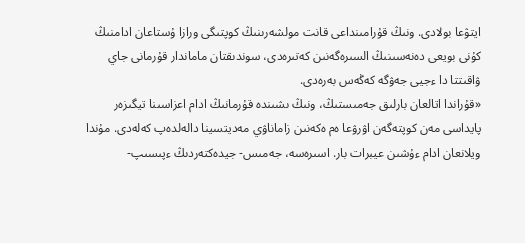ايتۋعا بولادى. ونىڭ قۇرامىنداعى قانت مولشەرىنىڭ كوپتىگى ورازا ۇستاعان ادامنىڭ كۇنى بويعى دەنەسىنىڭ السىرەگەنىن كەتىرەدى، سوندىقتان ماماندار قۇرمانى جاي ۋاقىتتا دا ءجيى جەۋگە كەڭەس بەرەدى.
«قۇراندا اتالعان بارلىق جەمىستىڭ، ونىڭ ىشىندە قۇرمانىڭ ادام اعزاسىنا تيگىزەر پايداسى مەن كوپتەگەن اۋرۋعا ەم ەكەنىن زاماناۋي مەديتسينا دالەلدەپ كەلەدى. مۇندا ويلانعان ادام ءۇشىن عيبرات بار. اسىرەسە، جەمىس- جيدەكتەردىڭ ءپىسىپ-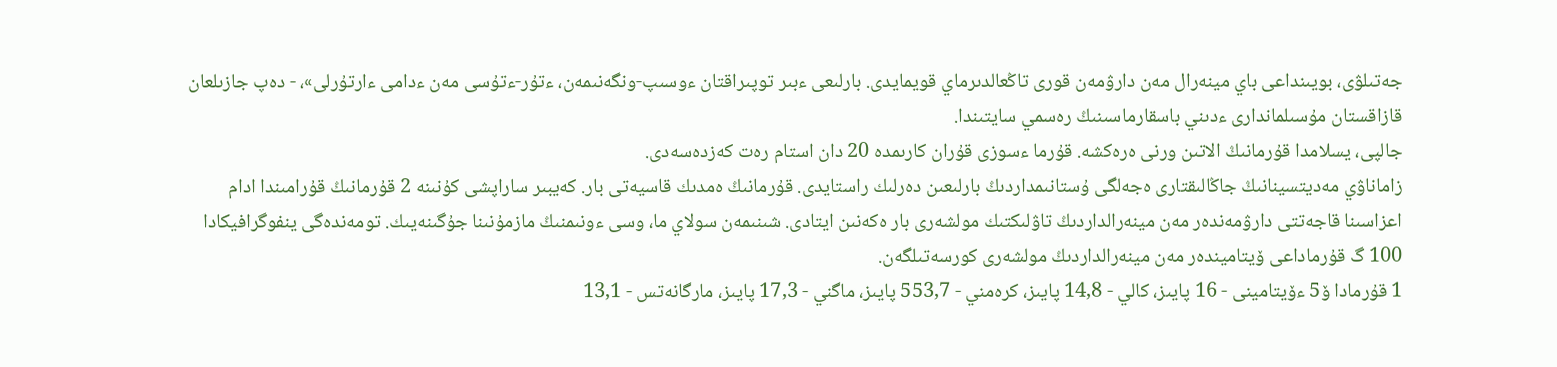جەتىلۋى، بويىنداعى باي مينەرال مەن دارۋمەن قورى تاڭعالدىرماي قويمايدى. بارلىعى ءبىر توپىراقتان ءوسىپ-ونگەنىمەن، ءتۇر-ءتۇسى مەن ءدامى ءارتۇرلى»، - دەپ جازىلعان قازاقستان مۇسىلماندارى ءدىني باسقارماسىنىڭ رەسمي سايتىندا.
جالپى، يسلامدا قۇرمانىڭ الاتىن ورنى ەرەكشە. قۇرما ءسوزى قۇران كارىمدە 20 دان استام رەت كەزدەسەدى.
زاماناۋي مەديتسينانىڭ جاڭالىقتارى ەجەلگى ۇستانىمداردىڭ بارلىعىن دەرلىك راستايدى. قۇرمانىڭ ەمدىك قاسيەتى بار. كەيبىر ساراپشى كۇنىنە 2 قۇرمانىڭ قۇرامىندا ادام اعزاسىنا قاجەتتى دارۋمەندەر مەن مينەرالداردىڭ تاۋلىكتىك مولشەرى بار ەكەنىن ايتادى. شىنىمەن سولاي ما، وسى ءونىمنىڭ مازمۇنىنا جۇگىنەيىك. تومەندەگى ينفوگرافيكادا 100 گ قۇرماداعى ۆيتاميندەر مەن مينەرالداردىڭ مولشەرى كورسەتىلگەن.
1 قۇرمادا ۆ5 ءۆيتامينى - 16 پايىز، كالي - 14,8 پايىز، كرەمني - 553,7 پايىز، ماگني - 17,3 پايىز، مارگانەتس - 13,1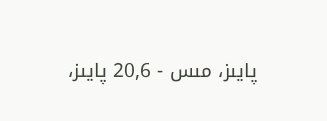پايىز، مىس - 20,6 پايىز،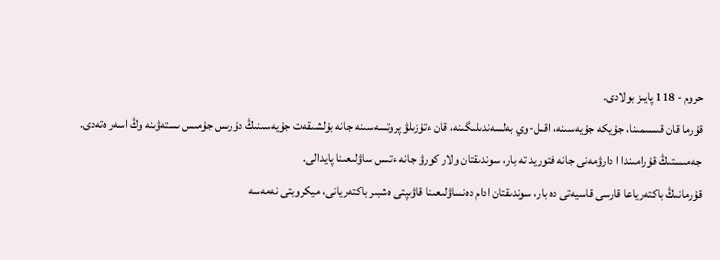حروم - 118 پايىز بولادى.
قۇرما قان قىسىمىنا، جۇيكە جۇيەسىنە، اقىل-وي بەلسەندىلىگىنە، قان ءتۇزىلۋ پروتسەسىنە جانە بۇلشىقەت جۇيەسىنىڭ دۇرىس جۇمىس ىستەۋىنە وڭ اسەر ەتەدى. جەمىستىڭ قۇرامىندا ا دارۋمەنى جانە فتوريد تە بار، سوندىقتان ولار كورۋ جانە ءتىس ساۋلىعىنا پايدالى.
قۇرمانىڭ باكتەرياعا قارسى قاسيەتى دە بار، سوندىقتان ادام دەنساۋلىعىنا قاۋىپتى ەشبىر باكتەريانى، ميكروبتى نەمەسە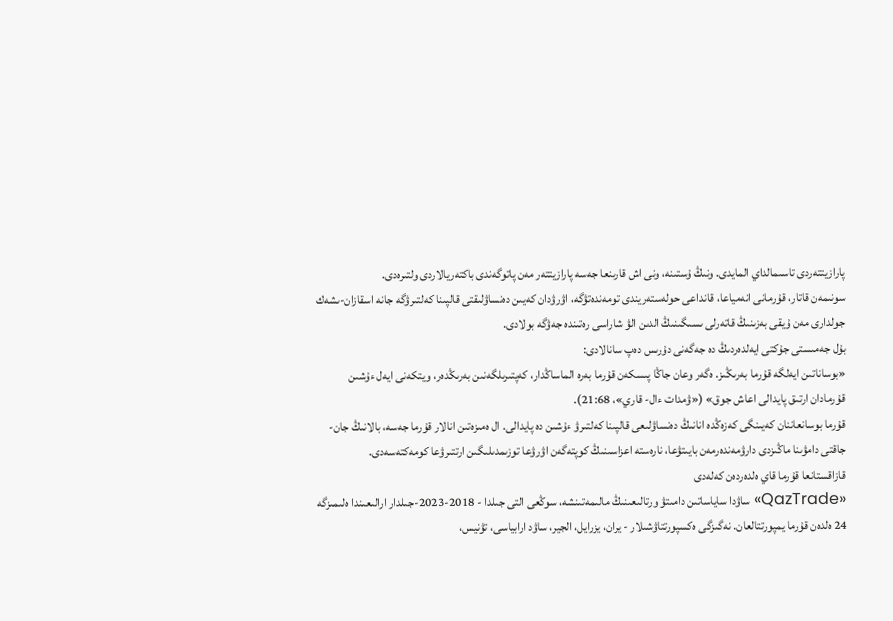پارازيتتەردى تاسىمالداي المايدى. ونىڭ ۇستىنە، ونى اش قارىنعا جەسە پارازيتتەر مەن پاتوگەندى باكتەريالاردى ولتىرەدى.
سونىمەن قاتار، قۇرمانى انەمياعا، قانداعى حولەستەريندى تومەندەتۋگە، اۋرۋدان كەيىن دەنساۋلىقتى قالپىنا كەلتىرۋگە جانە اسقازان-ىشەك جولدارى مەن ۇيقى بەزىنىڭ قاتەرلى ىسىگىنىڭ الدىن الۋ شاراسى رەتىندە جەۋگە بولادى.
بۇل جەمىستى جۇكتى ايەلدەردىڭ دە جەگەنى دۇرىس دەپ سانالادى:
«بوساناتىن ايەلگە قۇرما بەرىڭىز. ەگەر وعان جاڭا پىسكەن قۇرما بەرە الماساڭدار، كەپتىرىلگەنىن بەرىڭدەر، ويتكەنى ايەل ءۇشىن قۇرمادان ارتىق پايدالى اعاش جوق» («ۋمدات ءال- قاري»، 21:68).
قۇرما بوسانعاننان كەيىنگى كەزەڭدە انانىڭ دەنساۋلىعى قالپىنا كەلتىرۋ ءۇشىن دە پايدالى. ال ەمىزەتىن انالار قۇرما جەسە، بالانىڭ جان-جاقتى دامۋىنا ماڭىزدى دارۋمەندەرمەن بايىتۋعا، نارەستە اعزاسىنىڭ كوپتەگەن اۋرۋعا توزىمدىلىگىن ارتتىرۋعا كومەكتەسەدى.
قازاقستانعا قۇرما قاي ەلدەردەن كەلەدى
«QazTrade» ساۋدا ساياساتىن دامىتۋ ورتالىعىنىڭ مالىمەتىنشە، سوڭعى التى جىلدا - 2018-2023-جىلدار ارالىعىندا ەلىمىزگە 24 ەلدەن قۇرما يمپورتتالعان. نەگىزگى ەكسپورتتاۋشىلار - يران، يزرايل، الجير، ساۋد ارابياسى، تۋنيس،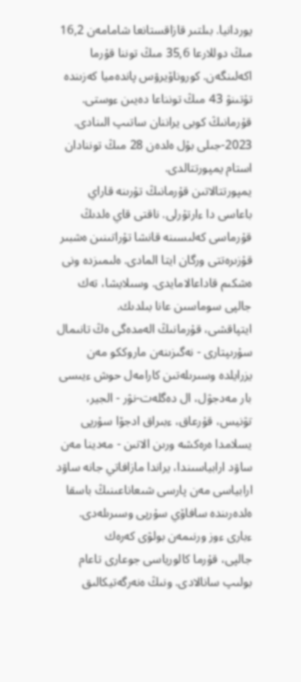يوردانيا. بىلتىر قازاقستانعا شامامەن 16,2 مىڭ دوللارعا 35,6 مىڭ توننا قۇرما اكەلىنگەن. كوروناۆيرۋس پاندەميا كەزىندە تۇتىنۋ 43 مىڭ تونناعا دەيىن ءوستى.
قۇرمانىڭ كوبى يراننان ساتىپ الىنادى. 2023-جىلى بۇل ەلدەن 28 مىڭ توننادان استام يمپورتتالدى.
يمپورتتالاتىن قۇرمانىڭ تۇرىنە قاراي باعاسى دا ءارتۇرلى. ناقتى قاي ەلدىڭ قۇرماسى كەلىسىنە قانشا تۇراتىنىن ەشبىر قۇزىرەتتى ورگان ايتا المادى. ەلىمىزدە ونى ەشكىم قاداعالامايدى. وسىلايشا، تەك جالپى سوماسىن عانا بىلدىك.
ايتپاقشى، قۇرمانىڭ الەمدەگى ەڭ تانىمال سۇرىپتارى - نەگىزىنەن ماروككو مەن يزرايلدە وسىرىلەتىن كارامەل حوش ءيىسى بار مەدجۋل، ال دەگلەت-نۋر - الجير، تۋنيس، قۇرعاق، ءبىراق ادجۆا سۇرپى يسلامدا ەرەكشە ورىن الاتىن - مەدينا مەن ساۋد ارابياسىندا، يراندا مازافاتي جانە ساۋد ارابياسى مەن پارسى شىعاناعىنىڭ باسقا ەلدەرىندە سافاۆي سۇرپى وسىرىلەدى.
ءبارى ءوز ورنىمەن بولۋى كەرەك
جالپى، قۇرما كالورياسى جوعارى تاعام بولىپ سانالادى. ونىڭ ەنەرگەتيكالىق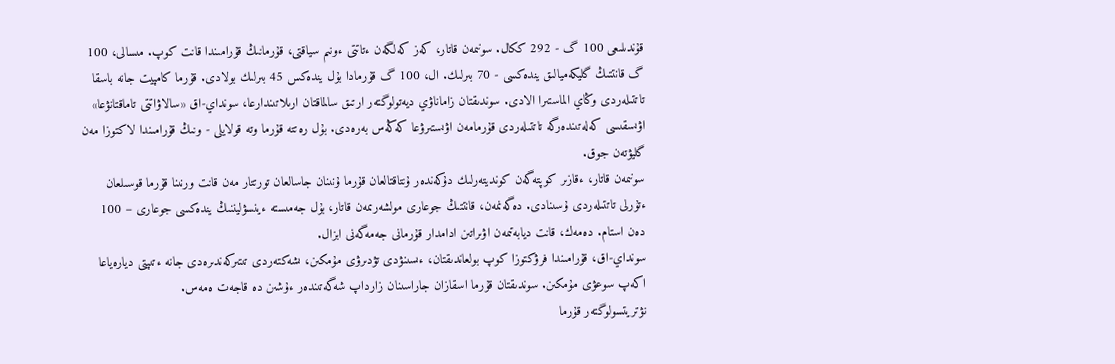قۇندىلىعى 100 گ - 292 ككال. سونىمەن قاتار، كەز كەلگەن ءتاتتى ءونىم سياقتى، قۇرمانىڭ قۇرامىندا قانت كوپ. مىسالى، 100 گ قانتتىڭ گليكەميالىق يندەكسى - 70 بىرلىك. ال، 100 گ قۇرمادا بۇل يندەكس 45 بىرلىك بولادى. قۇرما كامپيت جانە باسقا تاتتىلەردى وڭاي الماستىرا الادى. سوندىقتان زاماناۋي ديەتولوگتەر ارتىق سالماقتان ارىلاتىندارعا، سونداي-اق «سالاۋاتتى تاماقتانۋعا» اۋىسقىسى كەلەتىندەرگە تاتتىلەردى قۇرمامەن اۋىستىرۋعا كەڭەس بەرەدى. بۇل رەتتە قۇرما وتە قولايلى - ونىڭ قۇرامىندا لاكتوزا مەن گليۋتەن جوق.
سونىمەن قاتار، ءقازىر كوپتەگەن كونديتەرلىك دۇكەندەر ۇنتاقتالعان قۇرما ۇنىنان جاسالعان تورتتار مەن قانت ورنىنا قۇرما قوسىلعان ءتۇرلى تاتتىلەردى ۇسىنادى. دەگەنمەن، قانتتىڭ جوعارى مولشەرىمەن قاتار، بۇل جەمىستە ءينسۋليننىڭ يندەكسى جوعارى – 100 دەن استام. دەمەك، قانت ديابەتىمەن اۋىراتىن ادامدار قۇرمانى جەمەگەنى ابزال.
سونداي-اق، قۇرامىندا فرۋكتوزا كوپ بولعاندىقتان، ءىسىنۋدى تۋدىرۋى مۇمكىن، ىشەكتەردى تىتىركەندىرەدى جانە ءتىپتى ديارەياعا اكەپ سوعۋى مۇمكىن. سوندىقتان قۇرما اسقازان جاراسىنان زارداپ شەگەتىندەر ءۇشىن دە قاجەت ەمەس.
نۋتريتسولوگتەر قۇرما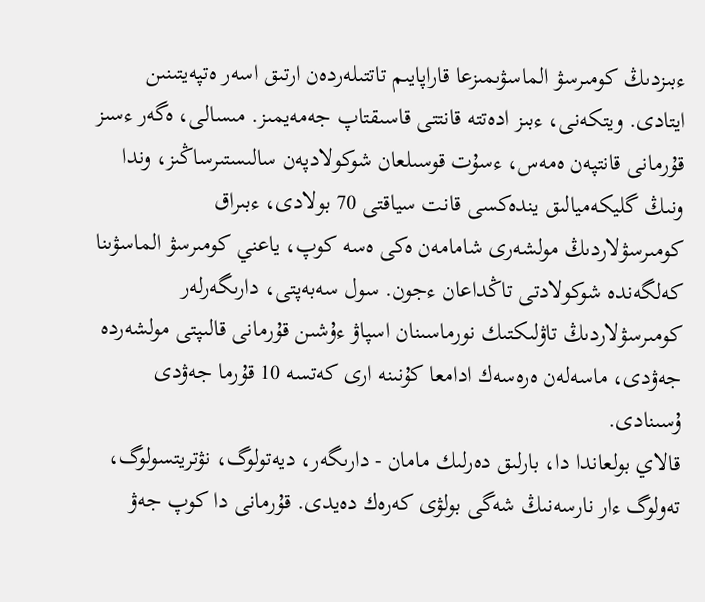ءبىزدىڭ كومىرسۋ الماسۋىمىزعا قاراپايىم تاتتىلەردەن ارتىق اسەر ەتپەيتىنىن ايتادى. ويتكەنى، ءبىز ادەتتە قانتتى قاسىقتاپ جەمەيمىز. مىسالى، ەگەر ءسىز قۇرمانى قانتپەن ەمەس، ءسۇت قوسىلعان شوكولادپەن سالىستىرساڭىز، وندا ونىڭ گليكەميالىق يندەكسى قانت سياقتى 70 بولادى، ءبىراق كومىرسۋلاردىڭ مولشەرى شامامەن ەكى ەسە كوپ، ياعني كومىرسۋ الماسۋىنا كەلگەندە شوكولادتى تاڭداعان ءجون. سول سەبەپتى، دارىگەرلەر كومىرسۋلاردىڭ تاۋلىكتىك نورماسىنان اسپاۋ ءۇشىن قۇرمانى قالىپتى مولشەردە جەۋدى، ماسەلەن ەرەسەك ادامعا كۇنىنە ارى كەتسە 10 قۇرما جەۋدى ۇسىنادى.
قالاي بولعاندا دا، بارلىق دەرلىك مامان - دارىگەر، ديەتولوگ، نۋتريتسولوگ، تەولوگ ءار نارسەنىڭ شەگى بولۋى كەرەك دەيدى. قۇرمانى دا كوپ جەۋ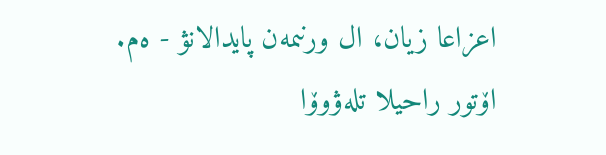اعزاعا زيان، ال ورنىمەن پايدالانۋ - ەم.
اۆتور راحيلا تلەۋوۆا